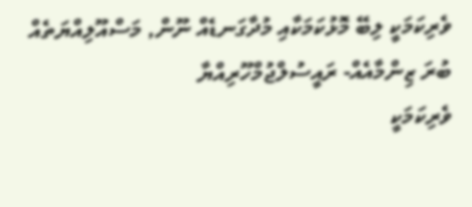ވެރިކަމަކީ ލިބޭ މޮޅުކަމަކާއި މުދާގަނޑެއް ނޫން, މަސްއޫލިއްޔަތެއް ބުރަ ޒިންމާއެއް- ރައީސުލްޖުމްހޫރިއްޔާ
ވެރިކަމަކީ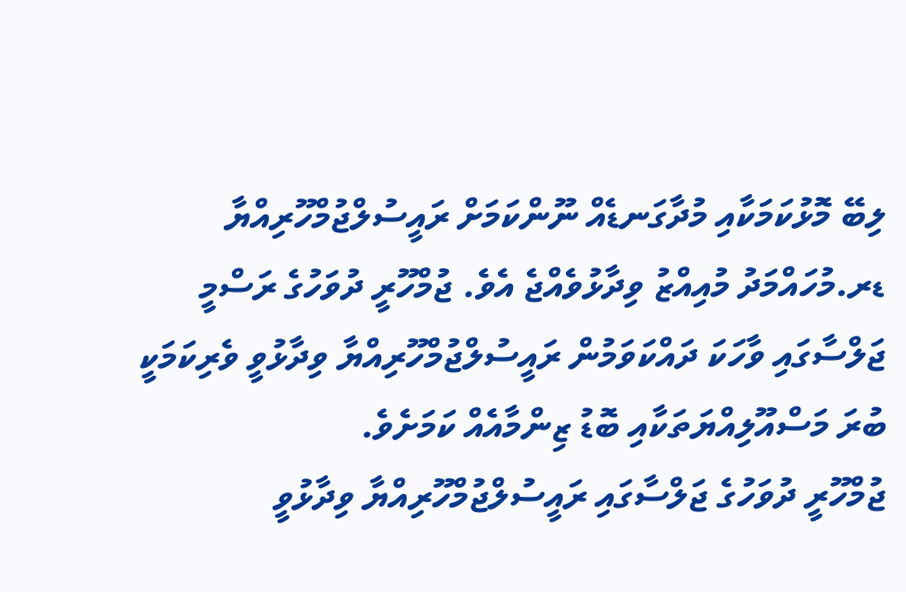ލިބޭ މޮޅުކަމަކާއި މުދާގަނޑެއް ނޫންކަމަށް ރައީސުލްޖުމްހޫރިއްޔާ ޑރ.މުހައްމަދު މުއިއްޒު ވިދާޅުވެއްޖެ އެވެ. ޖުމްހޫރީ ދުވަހުގެ ރަސްމީ ޖަލްސާގައި ވާހަކަ ދައްކަވަމުން ރައީސުލްޖުމްހޫރިއްޔާ ވިދާޅުވީ ވެރިކަމަކީ ބުރަ މަސްއޫލިއްޔަތަކާއި ބޮޑު ޒިންމާއެއް ކަމަށެވެ.
ޖުމްހޫރީ ދުވަހުގެ ޖަލްސާގައި ރައީސުލްޖުމްހޫރިއްޔާ ވިދާޅުވީ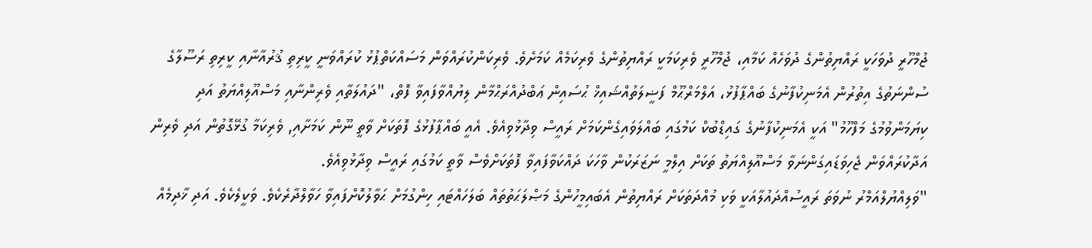ޖުމްހޫރީ ދުވަހަކީ ރައްޔިތުންގެ ދުވަހެއް ކަމާއި، ޖުމްހޫރީ ވެރިކަމަކީ ރައްޔިތުންގެ ވެރިކަމެއް ކަމަށެވެ. ވެރިކަންކުރައްވަން މަސައްކަތްޕުޅު ކުރައްވަނީ ކީރިތި ޤުރުއާނާއި ކީރިތި ރަސޫލާގެ ސުންނަތުގެ އިތުރުން އެމަނިކުފާނުގެ ބައްޕާފުޅު، އަލްމަރްޙޫމް ފަޟީލަތުއްޝައިޚް ޙުސައިން ޢަބްދުއްރަޙްމާން ލިޔުއްވާފައިވާ ފޮތް، "ދައުލަތާއި ވެރިންނާއި މަސްއޫލިއްޔަތު އަދި ކިޔަމަންވުމުގެ މަފްހޫމު" އަކީ އެމަނިކުފާނުގެ ގައިޑްބުކް ކަމުގައި ބައްލަވައިގެންކަމަށް ރައީސް ވިދާޅުވިއެވެ. އެއީ ބައްޕާފުޅުގެ ފޮތަކަށް ވާތީ ނޫން ކަމަށާއި, ވެރިކަމާ ގުޅޭގޮތުން އަދި ވެރިން އަދާކުރައްވަން ޖެހިވަޑައިގަންނަވާ މަސްއޫލިއްޔަތު ތަކަށް އިލްމީ ނަޒަރަކުން ވާހަކަ ދައްކަވާފައިވާ ފޮތަކަށްވެސް ވާތީ ކަމުގައި ރައީސް ވިދާޅުވިއެވެ.
"ވަލިއްޔުލްއަމްރު ނުވަތަ ރައީސުއްދައުލާއަކީ ވަކި މުއްދަތަކަށް ރައްޔިތުން އެބައިމީހުންގެ މަޞްލަޙަތުތައް ބަލަހައްޓައި ހިންގުމަށް ޙަވާލުކޮށްފައިވާ ހަވާލްދާރެކެވެ. ވަކީލެކެވެ. އަދި ޚާދިމެއް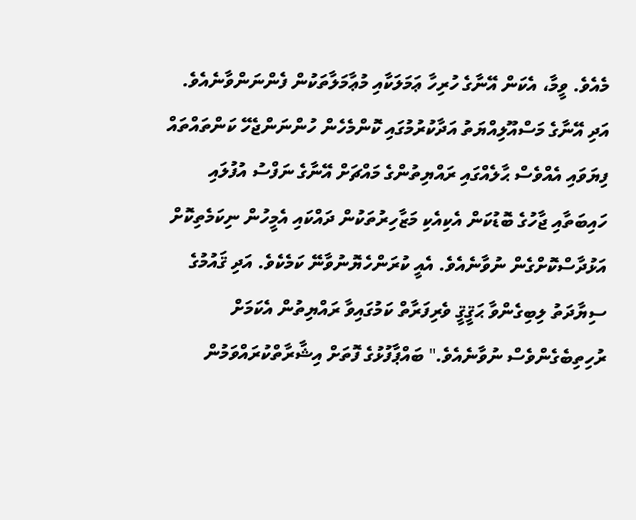މެއެވެ. ވީމާ، އެކަން އޭނާގެ ހުރިހާ ޢަމަލަކާއި މުޢާމަލާތަކުން ފެންނަންވާނެއެވެ. އަދި އޭނާގެ މަސްއޫލިއްޔަތު އަދާކުރުމުގައި ކޮންމެހެން ހުންނަންޖެހޭ ކަންތައްތައް ފިޔަވައި އެއްވެސް ޙާލެއްގައި ރައްޔިތުންގެ މައްޗަށް އޭނާގެ ނަފްސު އުފުލައި ހައިބަތާއި ޖާހުގެ ބޮޑުކަން އެކިއެކި މަޒާހިރުތަކުން ދައްކައި އެމީހުން ނިކަމެތިކޮށް އަޅުދާސްކޮށްގެން ނުވާނެއެވެ. އެއީ ކުރަންހެޔޮނުވާނޭ ކަމެކެވެ. އަދި ޤައުމުގެ ސިޔާދަތު ލިބިގެންވާ ޙަޤީޤީ ވެރިފަރާތް ކަމުގައިވާ ރައްޔިތުން އެކަމަށް ރުހިތިބެގެންވެސް ނުވާނެއެވެ." ބައްޕާފުޅުގެ ފޮތަށް އިޝާރާތްކުރައްވަމުން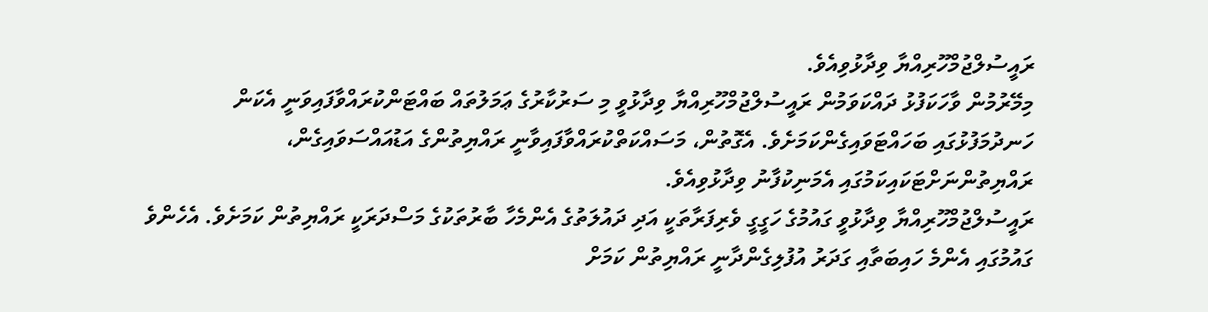ރައީސުލްޖުމްހޫރިއްޔާ ވިދާޅުވިއެވެ.
މިމޭރުމުން ވާހަކަފުޅު ދައްކަވަމުން ރައީސުލްޖުމްހޫރިއްޔާ ވިދާޅުވީ މި ސަރުކާރުގެ ޢަމަލުތައް ބައްޓަންކުރައްވާފައިވަނީ އެކަން ހަނދުމަފުޅުގައި ބަހައްޓަވައިގެންކަމަށެވެ. އެގޮތުން، މަސައްކަތްކުރައްވާފައިވާނީ ރައްޔިތުންގެ އަޑުއައްސަވައިގެން، ރައްޔިތުންނަށްޓަކައިކަމުގައި އެމަނިކުފާނު ވިދާޅުވިއެވެ.
ރައީސުލްޖުމްހޫރިއްޔާ ވިދާޅުވީ ގައުމުގެ ހަގީގީ ވެރިފަރާތަކީ އަދި ދައުލަތުގެ އެންމެހާ ބާރުތަކުގެ މަސްދަރަކީ ރައްޔިތުން ކަމަށެވެ. އެހެންވެ ގައުމުގައި އެންމެ ހައިބަތާއި ގަދަރު އުފުލިގެންދާނީ ރައްޔިތުން ކަމަށް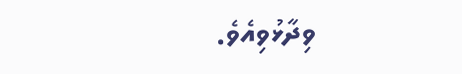ވިދާޅުވިއެވެ.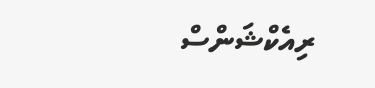ރިއެކްޝަންސް